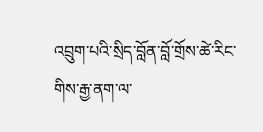འབྲུག་པའི་སྲིད་བློན་བློ་གྲོས་ཚེ་རིང་གིས་རྒྱ་ནག་ལ་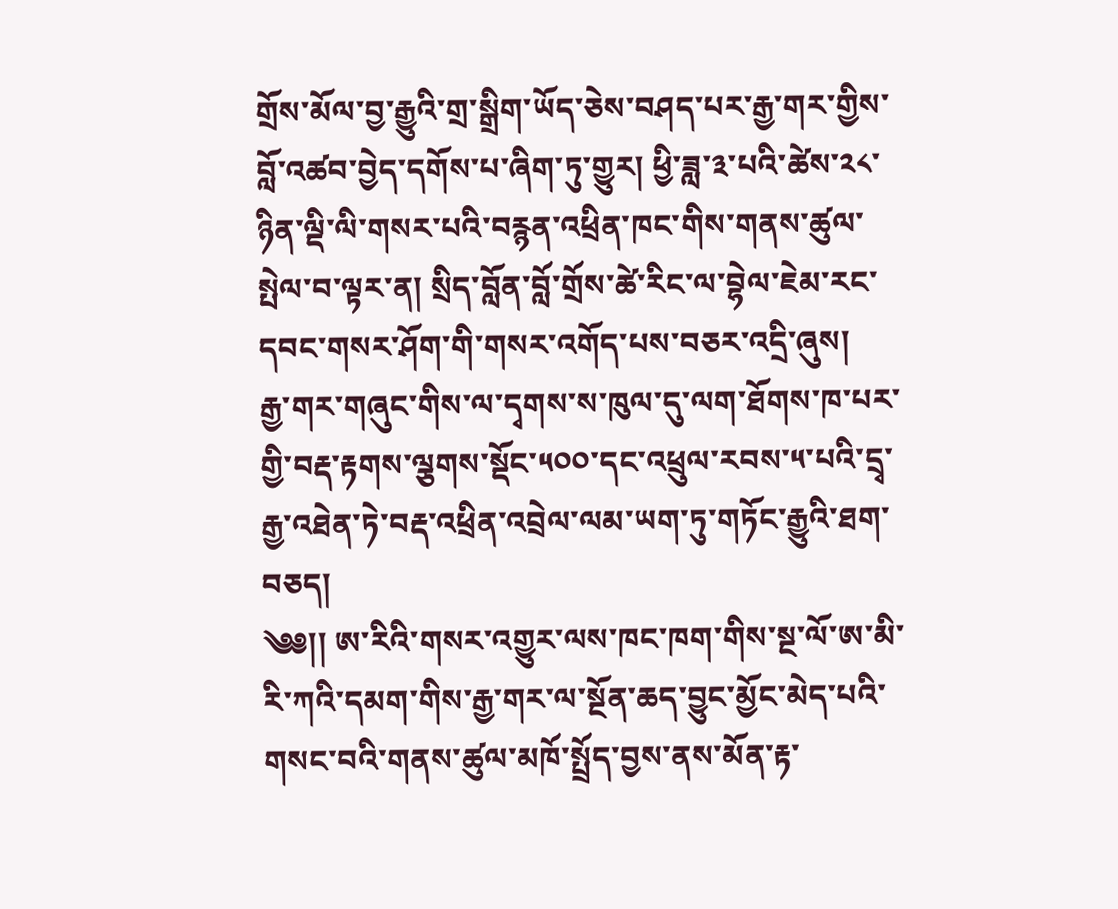གྲོས་མོལ་བྱ་རྒྱུའི་གྲ་སྒྲིག་ཡོད་ཅེས་བཤད་པར་རྒྱ་གར་གྱིས་བློ་འཚབ་བྱེད་དགོས་པ་ཞིག་ཏུ་གྱུར། ཕྱི་ཟླ་༣་པའི་ཚེས་༢༨་ཉིན་ལྡི་ལི་གསར་པའི་བརྙན་འཕྲིན་ཁང་གིས་གནས་ཚུལ་སྤེལ་བ་ལྟར་ན། སྲིད་བློན་བློ་གྲོས་ཚེ་རིང་ལ་བྷེལ་ཇེམ་རང་དབང་གསར་ཤོག་གི་གསར་འགོད་པས་བཅར་འདྲི་ཞུས།
རྒྱ་གར་གཞུང་གིས་ལ་དྭགས་ས་ཁུལ་དུ་ལག་ཐོགས་ཁ་པར་གྱི་བརྡ་རྟགས་ལྕགས་སྡོང་༥༠༠་དང་འཕྲུལ་རབས་༥་པའི་དྲྭ་རྒྱ་འཐེན་ཏེ་བརྡ་འཕྲིན་འབྲེལ་ལམ་ཡག་ཏུ་གཏོང་རྒྱུའི་ཐག་བཅད།
༄༅།། ཨ་རིའི་གསར་འགྱུར་ལས་ཁང་ཁག་གིས་སྔ་ལོ་ཨ་མི་རི་ཀའི་དམག་གིས་རྒྱ་གར་ལ་སྔོན་ཆད་བྱུང་མྱོང་མེད་པའི་གསང་བའི་གནས་ཚུལ་མཁོ་སྤྲོད་བྱས་ནས་མོན་རྟ་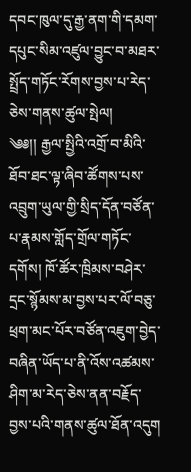དབང་ཁུལ་དུ་རྒྱ་ནག་གི་དམག་དཔུང་སིམ་འཛུལ་བྱུང་བ་མཐར་སྤྲོད་གཏོང་རོགས་བྱས་པ་རེད་ཅེས་གནས་ཚུལ་སྤེལ།
༄༅།། རྒྱལ་སྤྱིའི་འགྲོ་བ་མིའི་ཐོབ་ཐང་ལྟ་ཞིབ་ཚོགས་པས་འབྲུག་ཡུལ་གྱི་སྲིད་དོན་བཙོན་པ་རྣམས་གློད་གྲོལ་གཏོང་དགོས། ཁོ་ཚོར་ཁྲིམས་བཤེར་དྲང་སྙོམས་མ་བྱས་པར་ལོ་བཅུ་ཕྲག་མང་པོར་བཙོན་འཇུག་བྱེད་བཞིན་ཡོད་པ་ནི་འོས་འཚམས་ཤིག་མ་རེད་ཅེས་ནན་བརྗོད་བྱས་པའི་གནས་ཚུལ་ཐོན་འདུག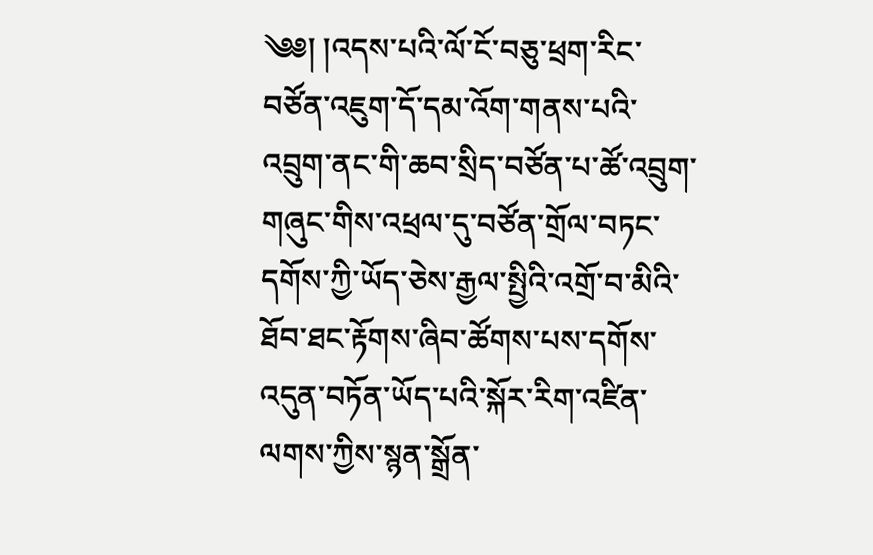༄༅། །འདས་པའི་ལོ་ངོ་བཅུ་ཕྲག་རིང་བཙོན་འཇུག་དོ་དམ་འོག་གནས་པའི་འབྲུག་ནང་གི་ཆབ་སྲིད་བཙོན་པ་ཚོ་འབྲུག་གཞུང་གིས་འཕྲལ་དུ་བཙོན་གྲོལ་བཏང་དགོས་ཀྱི་ཡོད་ཅེས་རྒྱལ་སྤྱིའི་འགྲོ་བ་མིའི་ཐོབ་ཐང་རྟོགས་ཞིབ་ཚོགས་པས་དགོས་འདུན་བཏོན་ཡོད་པའི་སྐོར་རིག་འཛིན་ལགས་ཀྱིས་སྙན་སྒྲོན་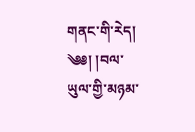གནང་གི་རེད།
༄༅། །བལ་ཡུལ་གྱི་མཉམ་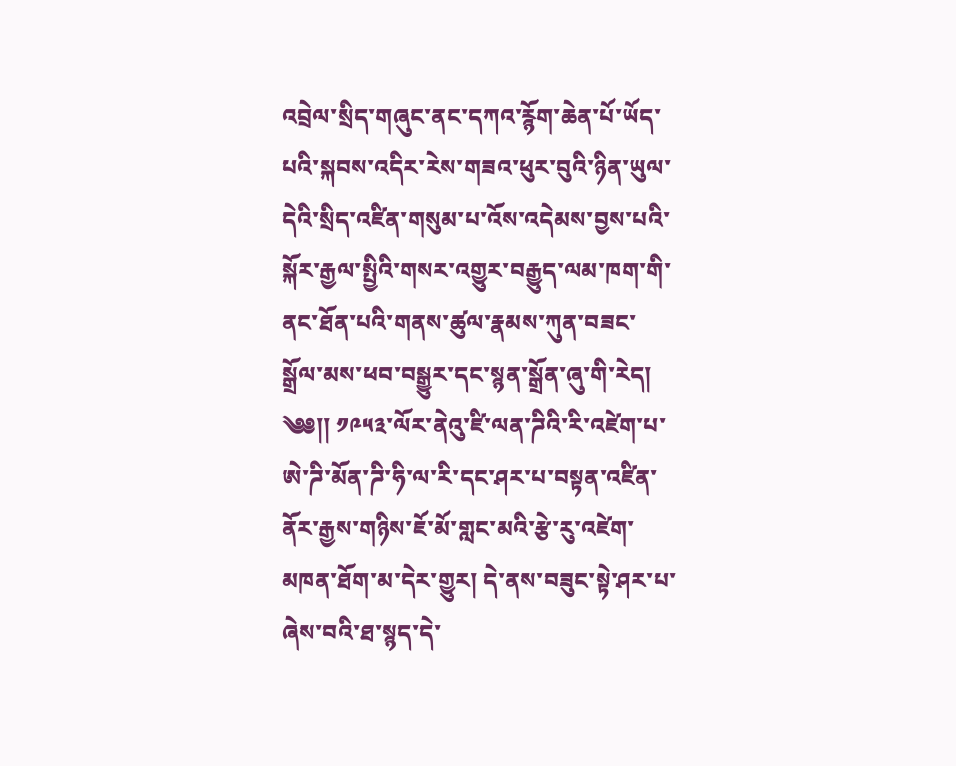འབྲེལ་སྲིད་གཞུང་ནང་དཀའ་རྙོག་ཆེན་པོ་ཡོད་པའི་སྐབས་འདིར་རེས་གཟའ་ཕུར་བུའི་ཉིན་ཡུལ་དེའི་སྲིད་འཛིན་གསུམ་པ་འོས་འདེམས་བྱས་པའི་སྐོར་རྒྱལ་སྤྱིའི་གསར་འགྱུར་བརྒྱུད་ལམ་ཁག་གི་ནང་ཐོན་པའི་གནས་ཚུལ་རྣམས་ཀུན་བཟང་སྒྲོལ་མས་ཕབ་བསྒྱུར་དང་སྙན་སྒྲོན་ཞུ་གི་རེད།
༄༅།། ༡༩༥༣་ལོར་ནེའུ་ཛི་ལན་ཌིའི་རི་འཛེག་པ་ཨེ་ཌི་མོན་ཌི་ཧི་ལ་རི་དང་ཤར་པ་བསྟན་འཛིན་ནོར་རྒྱས་གཉིས་ཇོ་མོ་གླང་མའི་རྩེ་རུ་འཛེག་མཁན་ཐོག་མ་དེར་གྱུར། དེ་ནས་བཟུང་སྟེ་ཤར་པ་ཞེས་བའི་ཐ་སྙད་དེ་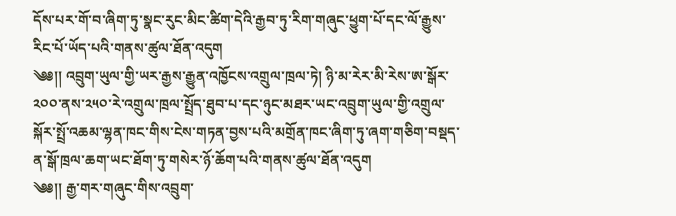དོས་པར་གོ་བ་ཞིག་ཏུ་སྣང་རུང་མིང་ཚིག་དེའི་རྒྱབ་ཏུ་རིག་གཞུང་ཕྱུག་པོ་དང་ལོ་རྒྱུས་རིང་པོ་ཡོད་པའི་གནས་ཚུལ་ཐོན་འདུག
༄༅།། འབྲུག་ཡུལ་གྱི་ཡར་རྒྱས་རྒྱུན་འཁྱོངས་འགྲུལ་ཁྲལ་ཏེ། ཉི་མ་རེར་མི་རེས་ཨ་སྒོར་༢༠༠་ནས་༢༥༠་རེ་འགྲུལ་ཁྲལ་སྤྲོད་ཐུབ་པ་དང་ཉུང་མཐར་ཡང་འབྲུག་ཡུལ་གྱི་འགྲུལ་སྐོར་སྤྲོ་འཆམ་ལྷན་ཁང་གིས་ངེས་གཏན་བྱས་པའི་མགྲོན་ཁང་ཞིག་ཏུ་ཞག་གཅིག་བསྡད་ན་སྒོ་ཁྲལ་ཆག་ཡང་ཐོག་ཏུ་གསེར་ཉོ་ཆོག་པའི་གནས་ཚུལ་ཐོན་འདུག
༄༅།། རྒྱ་གར་གཞུང་གིས་འབྲུག་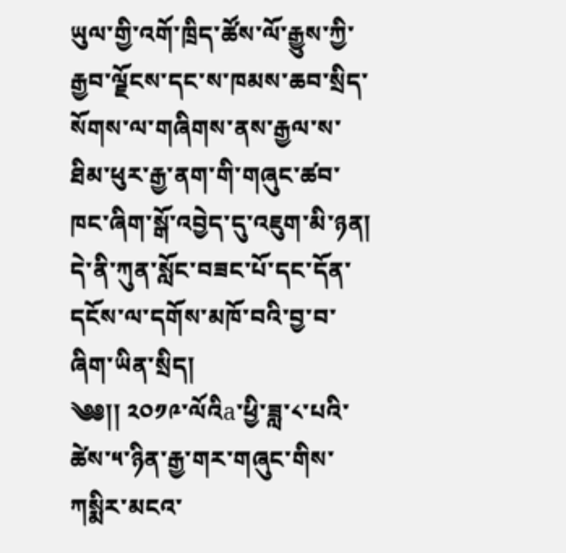ཡུལ་གྱི་འགོ་ཁྲིད་ཚོས་ལོ་རྒྱུས་ཀྱི་རྒྱབ་ལྗོངས་དང་ས་ཁམས་ཆབ་སྲིད་སོགས་ལ་གཞིགས་ནས་རྒྱལ་ས་ཐིམ་ཕུར་རྒྱ་ནག་གི་གཞུང་ཚབ་ཁང་ཞིག་སྒོ་འབྱེད་དུ་འཇུག་མི་ཉན། དེ་ནི་ཀུན་སློང་བཟང་པོ་དང་དོན་དངོས་ལ་དགོས་མཁོ་བའི་བྱ་བ་ཞིག་ཡིན་སྲིད།
༄༅།། ༢༠༡༩་ལོའིa་ཕྱི་ཟླ་༨་པའི་ཚེས་༥་ཉིན་རྒྱ་གར་གཞུང་གིས་ཀསྨིར་མངའ་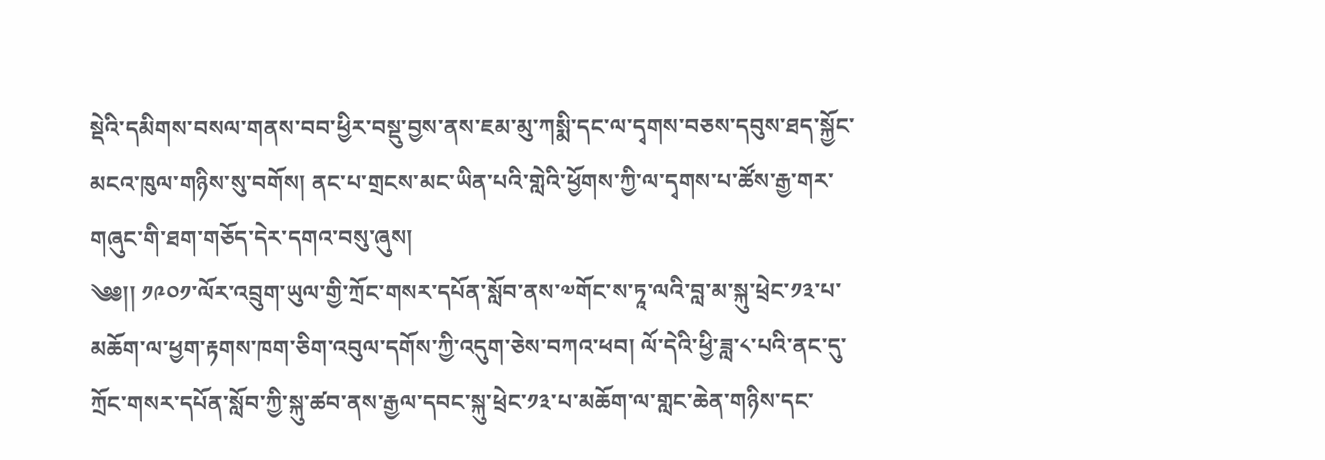སྡེའི་དམིགས་བསལ་གནས་བབ་ཕྱིར་བསྡུ་བྱས་ནས་ཇམ་མུ་ཀསྨི་དང་ལ་དྭགས་བཅས་དབུས་ཐད་སྐྱོང་མངའ་ཁུལ་གཉིས་སུ་བགོས། ནང་པ་གྲངས་མང་ཡིན་པའི་གླེའི་ཕྱོགས་ཀྱི་ལ་དྭགས་པ་ཚོས་རྒྱ་གར་གཞུང་གི་ཐག་གཅོད་དེར་དགའ་བསུ་ཞུས།
༄༅།། ༡༩༠༡་ལོར་འབྲུག་ཡུལ་གྱི་ཀྲོང་གསར་དཔོན་སློབ་ནས་༧གོང་ས་ཏཱ་ལའི་བླ་མ་སྐུ་ཕྲེང་༡༣་པ་མཆོག་ལ་ཕྱག་རྟགས་ཁག་ཅིག་འབུལ་དགོས་ཀྱི་འདུག་ཅེས་བཀའ་ཕབ། ལོ་དེའི་ཕྱི་ཟླ་༨་པའི་ནང་དུ་ཀྲོང་གསར་དཔོན་སློབ་ཀྱི་སྐུ་ཚབ་ནས་རྒྱལ་དབང་སྐུ་ཕྲེང་༡༣་པ་མཆོག་ལ་གླང་ཆེན་གཉིས་དང་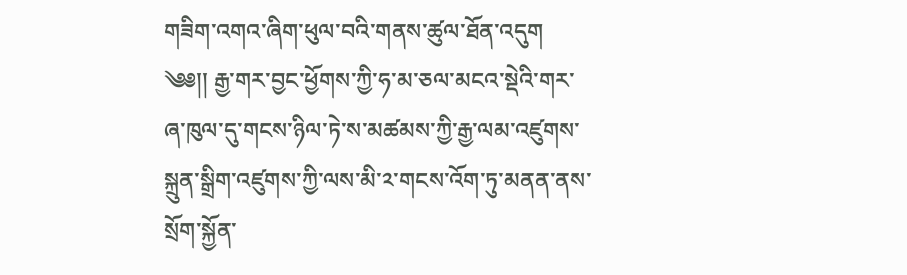གཟིག་འགའ་ཞིག་ཕུལ་བའི་གནས་ཚུལ་ཐོན་འདུག
༄༅།། རྒྱ་གར་བྱང་ཕྱོགས་ཀྱི་ཧ་མ་ཅལ་མངའ་སྡེའི་གར་ཞ་ཁུལ་དུ་གངས་ཉིལ་ཏེ་ས་མཚམས་ཀྱི་རྒྱ་ལམ་འཛུགས་སྐྲུན་སྒྲིག་འཛུགས་ཀྱི་ལས་མི་༢་གངས་འོག་ཏུ་མནན་ནས་སྲོག་སྐྱོན་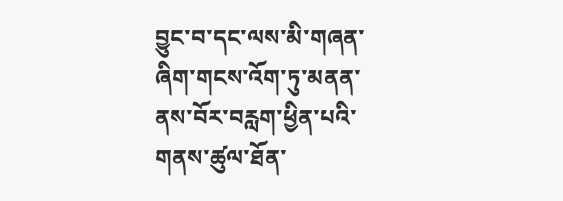བྱུང་བ་དང་ལས་མི་གཞན་ཞིག་གངས་འོག་ཏུ་མནན་ནས་བོར་བརླག་ཕྱིན་པའི་གནས་ཚུལ་ཐོན་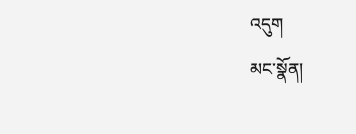འདུག
མང་སྣོན།